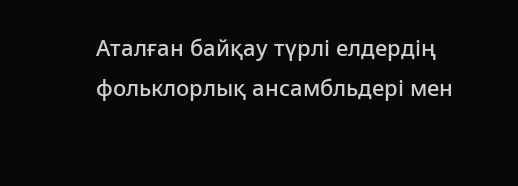Аталған байқау түрлі елдердің фольклорлық ансамбльдері мен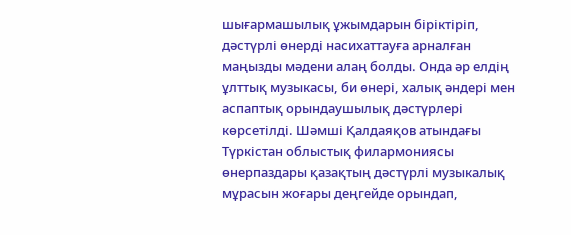шығармашылық ұжымдарын біріктіріп, дәстүрлі өнерді насихаттауға арналған маңызды мәдени алаң болды. Онда әр елдің ұлттық музыкасы, би өнері, халық әндері мен аспаптық орындаушылық дәстүрлері көрсетілді. Шәмші Қалдаяқов атындағы Түркістан облыстық филармониясы өнерпаздары қазақтың дәстүрлі музыкалық мұрасын жоғары деңгейде орындап,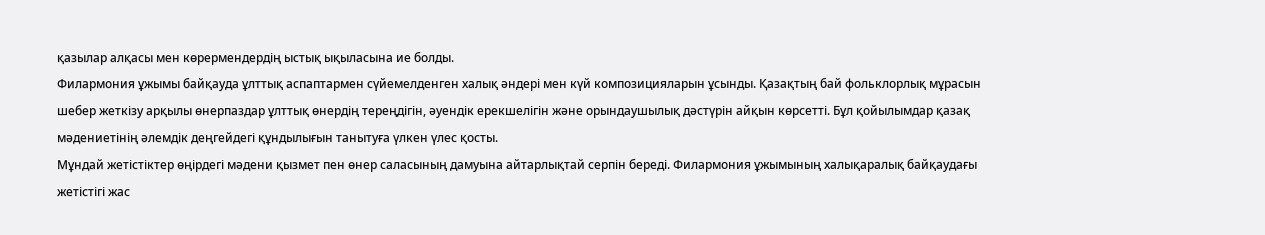қазылар алқасы мен көрермендердің ыстық ықыласына ие болды.
Филармония ұжымы байқауда ұлттық аспаптармен сүйемелденген халық әндері мен күй композицияларын ұсынды. Қазақтың бай фольклорлық мұрасын шебер жеткізу арқылы өнерпаздар ұлттық өнердің тереңдігін, әуендік ерекшелігін және орындаушылық дәстүрін айқын көрсетті. Бұл қойылымдар қазақ мәдениетінің әлемдік деңгейдегі құндылығын танытуға үлкен үлес қосты.
Мұндай жетістіктер өңірдегі мәдени қызмет пен өнер саласының дамуына айтарлықтай серпін береді. Филармония ұжымының халықаралық байқаудағы жетістігі жас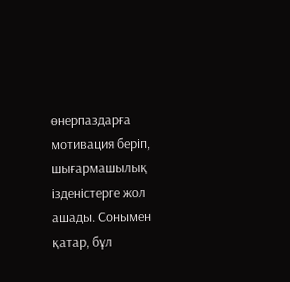өнерпаздарға мотивация беріп, шығармашылық ізденістерге жол ашады. Сонымен қатар, бұл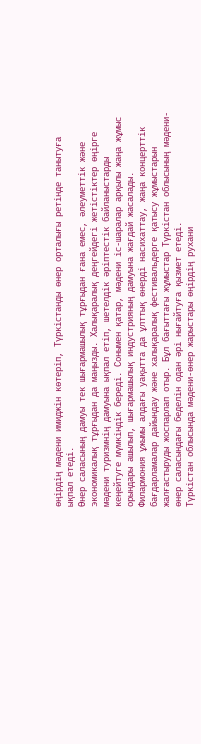өңірдің мәдени имиджін көтеріп, Түркістанды өнер орталығы ретінде танытуға ықпал етеді.
Өнер саласының дамуы тек шығармашылық тұрғыдан ғана емес, әлеуметтік және экономикалық тұрғыдан да маңызды. Халықаралық деңгейдегі жетістіктер өңірге мәдени туризмнің дамуына ықпал етіп, шетелдік әріптестік байланыстарды кеңейтуге мүмкіндік береді. Сонымен қатар, мәдени іс-шаралар арқылы жаңа жұмыс орындары ашылып, шығармашылық индустрияның дамуына жағдай жасалады.
Филармония ұжымы алдағы уақытта да ұлттық өнерді насихаттау, жаңа концерттік бағдарламалар дайындау және халықаралық фестивальдерге қатысу жұмыстарын жалғастыруды жоспарлап отыр. Бұл бағыттағы жұмыстар Түркістан облысының мәдени-өнер саласындағы беделін одан әрі нығайтуға қызмет етеді.
Түркістан облысында мәдени-өнер жарыстары өңірдің рухани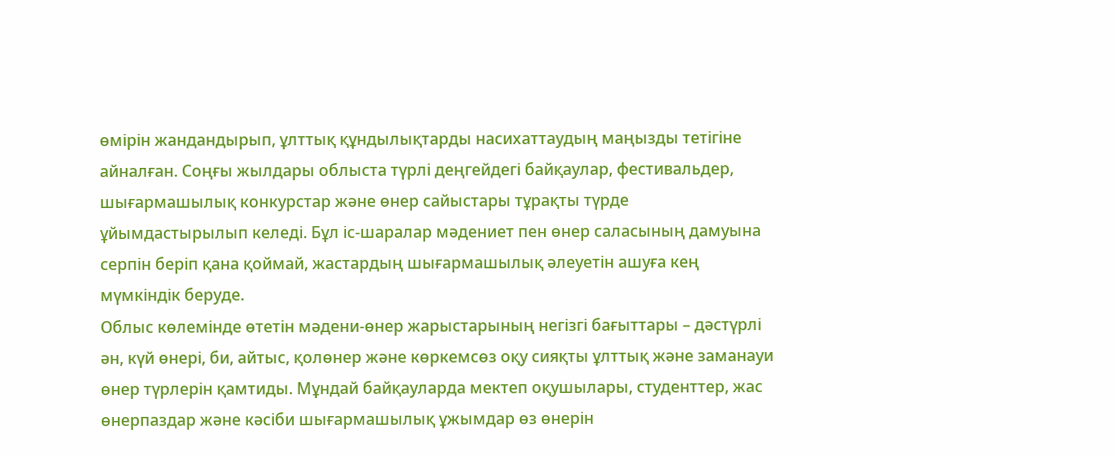өмірін жандандырып, ұлттық құндылықтарды насихаттаудың маңызды тетігіне айналған. Соңғы жылдары облыста түрлі деңгейдегі байқаулар, фестивальдер, шығармашылық конкурстар және өнер сайыстары тұрақты түрде ұйымдастырылып келеді. Бұл іс-шаралар мәдениет пен өнер саласының дамуына серпін беріп қана қоймай, жастардың шығармашылық әлеуетін ашуға кең мүмкіндік беруде.
Облыс көлемінде өтетін мәдени-өнер жарыстарының негізгі бағыттары – дәстүрлі ән, күй өнері, би, айтыс, қолөнер және көркемсөз оқу сияқты ұлттық және заманауи өнер түрлерін қамтиды. Мұндай байқауларда мектеп оқушылары, студенттер, жас өнерпаздар және кәсіби шығармашылық ұжымдар өз өнерін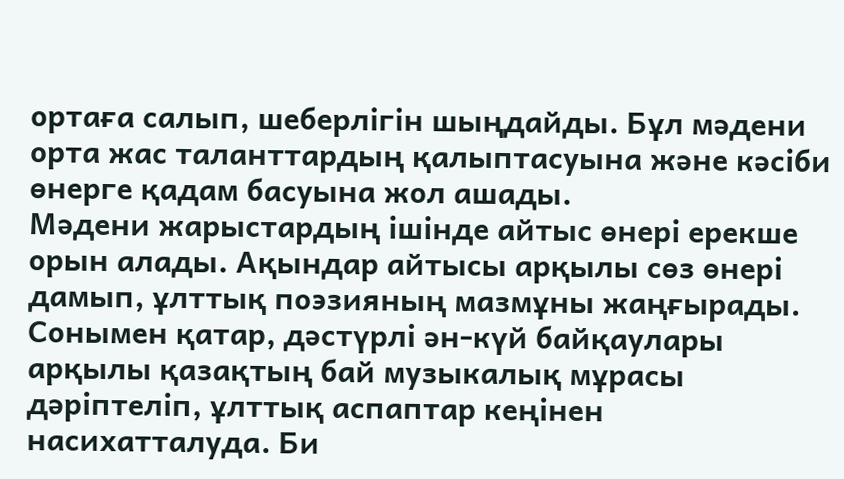ортаға салып, шеберлігін шыңдайды. Бұл мәдени орта жас таланттардың қалыптасуына және кәсіби өнерге қадам басуына жол ашады.
Мәдени жарыстардың ішінде айтыс өнері ерекше орын алады. Ақындар айтысы арқылы сөз өнері дамып, ұлттық поэзияның мазмұны жаңғырады. Сонымен қатар, дәстүрлі ән-күй байқаулары арқылы қазақтың бай музыкалық мұрасы дәріптеліп, ұлттық аспаптар кеңінен насихатталуда. Би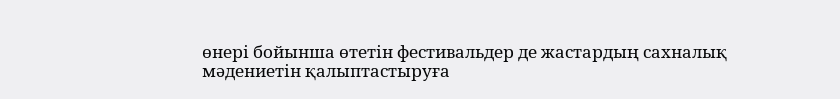өнері бойынша өтетін фестивальдер де жастардың сахналық мәдениетін қалыптастыруға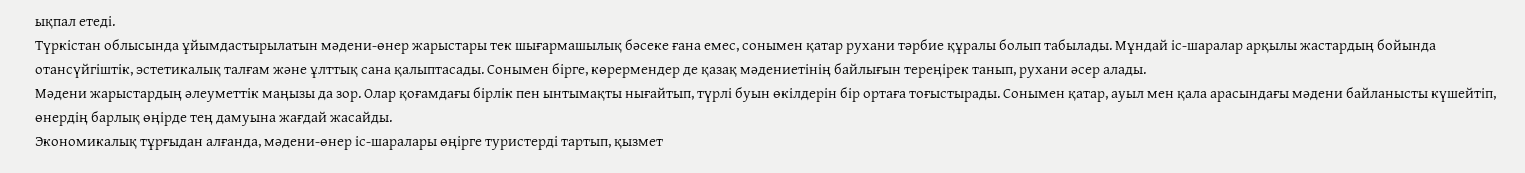ықпал етеді.
Түркістан облысында ұйымдастырылатын мәдени-өнер жарыстары тек шығармашылық бәсеке ғана емес, сонымен қатар рухани тәрбие құралы болып табылады. Мұндай іс-шаралар арқылы жастардың бойында отансүйгіштік, эстетикалық талғам және ұлттық сана қалыптасады. Сонымен бірге, көрермендер де қазақ мәдениетінің байлығын тереңірек танып, рухани әсер алады.
Мәдени жарыстардың әлеуметтік маңызы да зор. Олар қоғамдағы бірлік пен ынтымақты нығайтып, түрлі буын өкілдерін бір ортаға тоғыстырады. Сонымен қатар, ауыл мен қала арасындағы мәдени байланысты күшейтіп, өнердің барлық өңірде тең дамуына жағдай жасайды.
Экономикалық тұрғыдан алғанда, мәдени-өнер іс-шаралары өңірге туристерді тартып, қызмет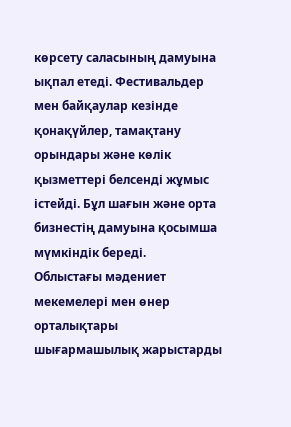көрсету саласының дамуына ықпал етеді. Фестивальдер мен байқаулар кезінде қонақүйлер, тамақтану орындары және көлік қызметтері белсенді жұмыс істейді. Бұл шағын және орта бизнестің дамуына қосымша мүмкіндік береді.
Облыстағы мәдениет мекемелері мен өнер орталықтары шығармашылық жарыстарды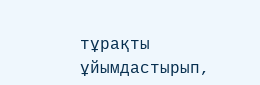тұрақты ұйымдастырып,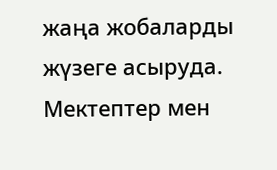жаңа жобаларды жүзеге асыруда. Мектептер мен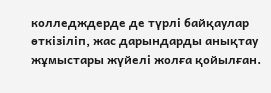колледждерде де түрлі байқаулар өткізіліп, жас дарындарды анықтау жұмыстары жүйелі жолға қойылған.